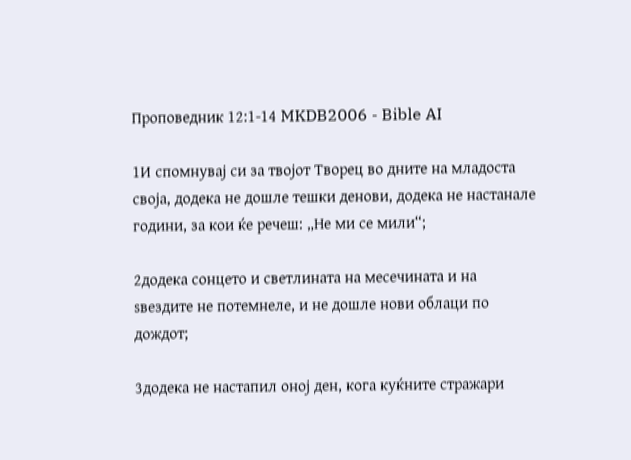Проповедник 12:1-14 MKDB2006 - Bible AI

1И спомнувај си за твојот Творец во дните на младоста своја, додека не дошле тешки денови, додека не настанале години, за кои ќе речеш: „Не ми се мили“;

2додека сонцето и светлината на месечината и на ѕвездите не потемнеле, и не дошле нови облаци по дождот;

3додека не настапил оној ден, кога куќните стражари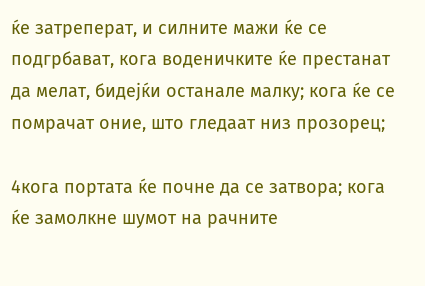ќе затреперат, и силните мажи ќе се подгрбават, кога воденичките ќе престанат да мелат, бидејќи останале малку; кога ќе се помрачат оние, што гледаат низ прозорец;

4кога портата ќе почне да се затвора; кога ќе замолкне шумот на рачните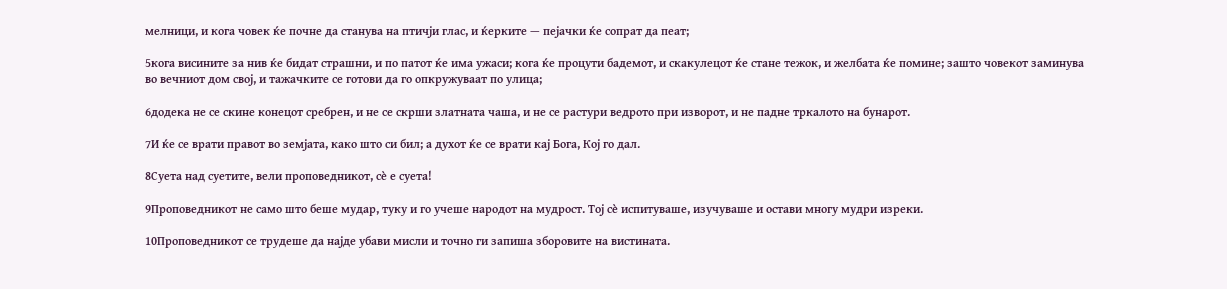мелници, и кога човек ќе почне да станува на птичји глас, и ќерките — пејачки ќе сопрат да пеат;

5кога висините за нив ќе бидат страшни, и по патот ќе има ужаси; кога ќе процути бадемот, и скакулецот ќе стане тежок, и желбата ќе помине; зашто човекот заминува во вечниот дом свој, и тажачките се готови да го опкружуваат по улица;

6додека не се скине конецот сребрен, и не се скрши златната чаша, и не се растури ведрото при изворот, и не падне тркалото на бунарот.

7И ќе се врати правот во земјата, како што си бил; а духот ќе се врати кај Бога, Кој го дал.

8Суета над суетите, вели проповедникот, сѐ е суета!

9Проповедникот не само што беше мудар, туку и го учеше народот на мудрост. Тој сѐ испитуваше, изучуваше и остави многу мудри изреки.

10Проповедникот се трудеше да најде убави мисли и точно ги запиша зборовите на вистината.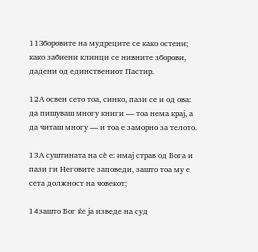11Зборовите на мудреците се како остени; како забиени клинци се нивните зборови, дадени од единствениот Пастир.

12А освен сето тоа, синко, пази се и од ова: да пишуваш многу книги — тоа нема крај, а да читаш многу — и тоа е заморно за телото.

13А суштината на сѐ е: имај страв од Бога и пази ги Неговите заповеди, зашто тоа му е сета должност на човекот;

14зашто Бог ќе ја изведе на суд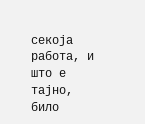секоја работа, и што е тајно, било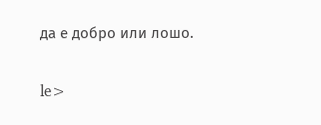да е добро или лошо.

le>